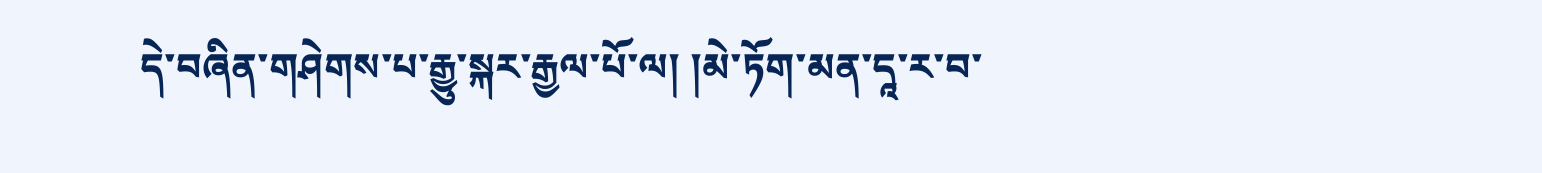དེ་བཞིན་གཤེགས་པ་རྒྱུ་སྐར་རྒྱལ་པོ་ལ། །མེ་ཏོག་མན་དཱ་ར་བ་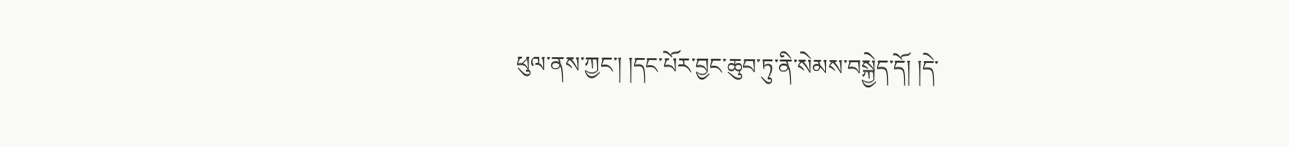ཕུལ་ནས་ཀྱང་། །དང་པོར་བྱང་ཆུབ་ཏུ་ནི་སེམས་བསྐྱེད་དོ། །དེ་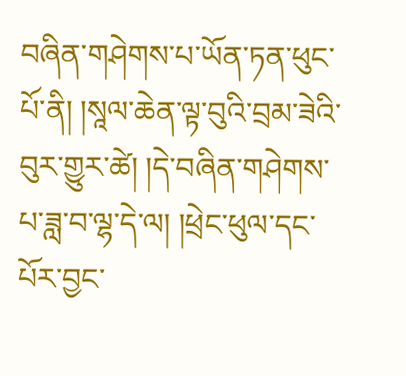བཞིན་གཤེགས་པ་ཡོན་ཏན་ཕུང་པོ་ནི། །སཱལ་ཆེན་ལྟ་བུའི་བྲམ་ཟེའི་བུར་གྱུར་ཚེ། །དེ་བཞིན་གཤེགས་པ་ཟླ་བ་ལྷ་དེ་ལ། །ཕྲེང་ཕུལ་དང་པོར་བྱང་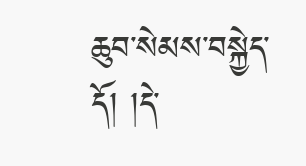ཆུབ་སེམས་བསྐྱེད་དོ། །དེ་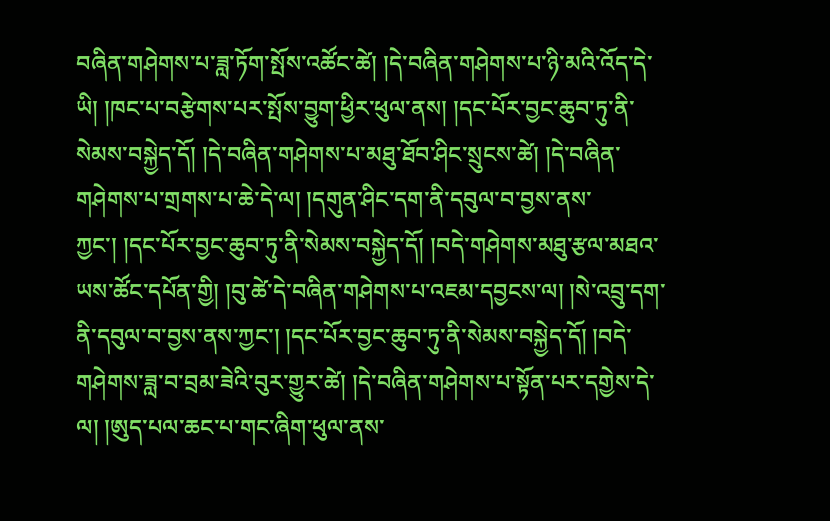བཞིན་གཤེགས་པ་ཟླ་ཏོག་སྤོས་འཚོང་ཚེ། །དེ་བཞིན་གཤེགས་པ་ཉི་མའི་འོད་དེ་ཡི། །ཁང་པ་བརྩེགས་པར་སྤོས་བྱུག་ཕྱིར་ཕུལ་ནས། །དང་པོར་བྱང་ཆུབ་ཏུ་ནི་སེམས་བསྐྱེད་དོ། །དེ་བཞིན་གཤེགས་པ་མཐུ་ཐོབ་ཤིང་སྲུངས་ཚེ། །དེ་བཞིན་གཤེགས་པ་གྲགས་པ་ཆེ་དེ་ལ། །དགུན་ཤིང་དག་ནི་དབུལ་བ་བྱས་ནས་ཀྱང་། །དང་པོར་བྱང་ཆུབ་ཏུ་ནི་སེམས་བསྐྱེད་དོ། །བདེ་གཤེགས་མཐུ་རྩལ་མཐའ་ཡས་ཚོང་དཔོན་གྱི། །བུ་ཚེ་དེ་བཞིན་གཤེགས་པ་འཇམ་དབྱངས་ལ། །སེ་འབྲུ་དག་ནི་དབུལ་བ་བྱས་ནས་ཀྱང་། །དང་པོར་བྱང་ཆུབ་ཏུ་ནི་སེམས་བསྐྱེད་དོ། །བདེ་གཤེགས་ཟླ་བ་བྲམ་ཟེའི་བུར་གྱུར་ཚེ། །དེ་བཞིན་གཤེགས་པ་སྟོན་པར་དགྱེས་དེ་ལ། །ཨུད་པལ་ཆང་པ་གང་ཞིག་ཕུལ་ནས་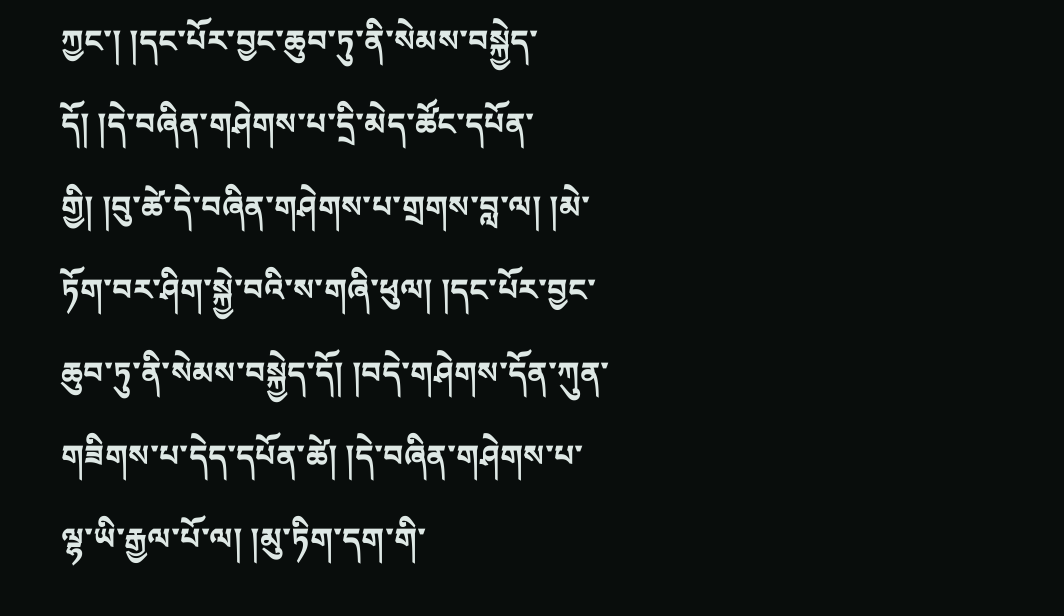ཀྱང་། །དང་པོར་བྱང་ཆུབ་ཏུ་ནི་སེམས་བསྐྱེད་དོ། །དེ་བཞིན་གཤེགས་པ་དྲི་མེད་ཚོང་དཔོན་གྱི། །བུ་ཚེ་དེ་བཞིན་གཤེགས་པ་གྲགས་བླ་ལ། །མེ་ཏོག་བར་ཤིག་སྐྱེ་བའི་ས་གཞི་ཕུལ། །དང་པོར་བྱང་ཆུབ་ཏུ་ནི་སེམས་བསྐྱེད་དོ། །བདེ་གཤེགས་དོན་ཀུན་གཟིགས་པ་དེད་དཔོན་ཚེ། །དེ་བཞིན་གཤེགས་པ་ལྷ་ཡི་རྒྱལ་པོ་ལ། །མུ་ཏིག་དག་གི་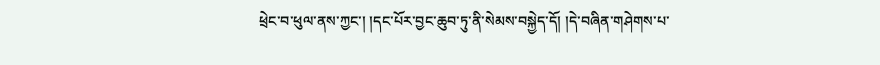ཕྲེང་བ་ཕུལ་ནས་ཀྱང་། །དང་པོར་བྱང་ཆུབ་ཏུ་ནི་སེམས་བསྐྱེད་དོ། །དེ་བཞིན་གཤེགས་པ་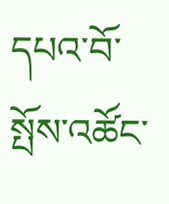དཔའ་བོ་སྤོས་འཚོང་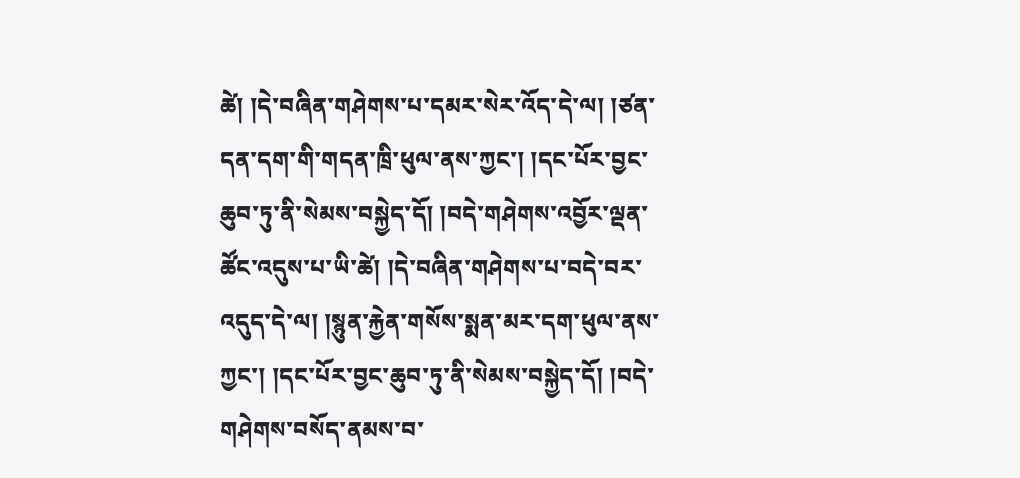ཚེ། །དེ་བཞིན་གཤེགས་པ་དམར་སེར་འོད་དེ་ལ། །ཙན་དན་དག་གི་གདན་ཁྲི་ཕུལ་ནས་ཀྱང་། །དང་པོར་བྱང་ཆུབ་ཏུ་ནི་སེམས་བསྐྱེད་དོ། །བདེ་གཤེགས་འབྱོར་ལྡན་ཚོང་འདུས་པ་ཡི་ཚེ། །དེ་བཞིན་གཤེགས་པ་བདེ་བར་འདུད་དེ་ལ། །སྙུན་རྐྱེན་གསོས་སྨན་མར་དག་ཕུལ་ནས་ཀྱང་། །དང་པོར་བྱང་ཆུབ་ཏུ་ནི་སེམས་བསྐྱེད་དོ། །བདེ་གཤེགས་བསོད་ནམས་བ་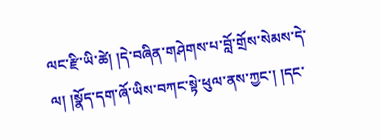ལང་རྫི་ཡི་ཚེ། །དེ་བཞིན་གཤེགས་པ་བློ་གྲོས་སེམས་དེ་ལ། །སྣོད་དག་ཞོ་ཡིས་བཀང་སྟེ་ཕུལ་ནས་ཀྱང་། །དང་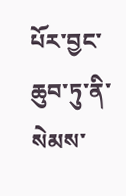པོར་བྱང་ཆུབ་ཏུ་ནི་སེམས་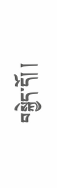བསྐྱེད་དོ། །